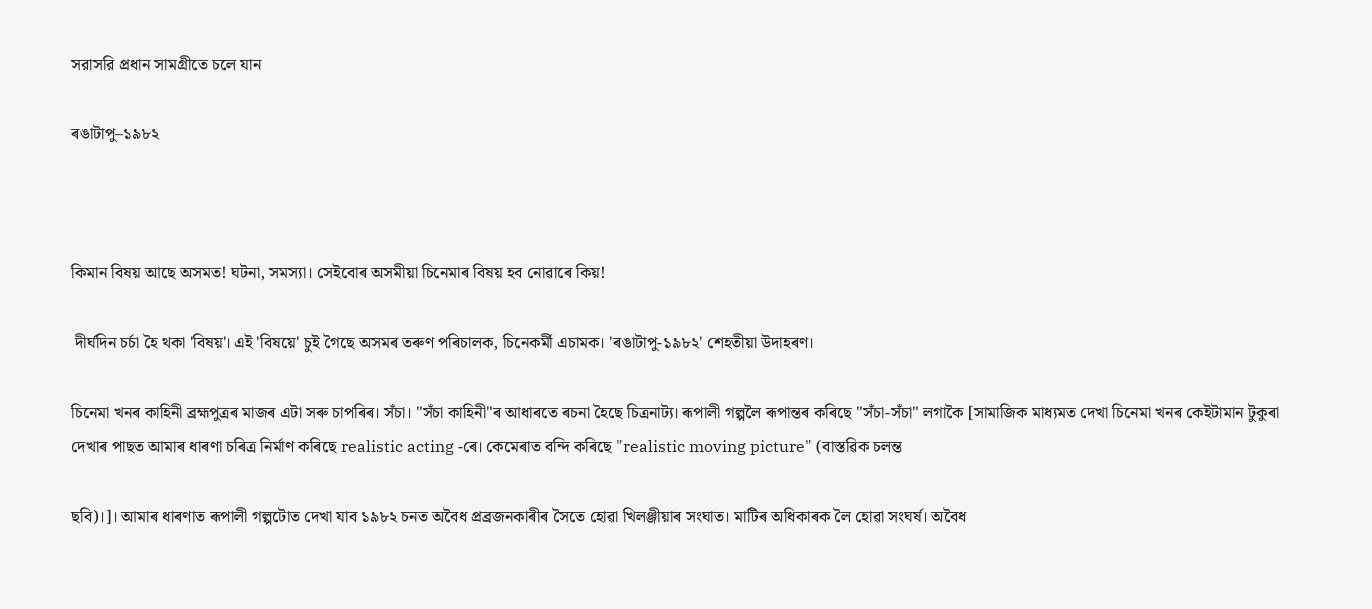সরাসরি প্রধান সামগ্রীতে চলে যান

ৰঙাটাপু–১৯৮২



কিমান বিষয় আছে অসমত! ঘটনা, সমস্যা। সেইবোৰ অসমীয়া চিনেমাৰ বিষয় হব নোৱাৰে কিয়!

 দীৰ্ঘদিন চৰ্চা হৈ থকা 'বিষয়'। এই 'বিষয়ে' চুই গৈছে অসমৰ তৰুণ পৰিচালক, চিনেকৰ্মী এচামক। 'ৰঙাটাপু-১৯৮২' শেহতীয়া উদাহৰণ।

চিনেমা খনৰ কাহিনী ব্রহ্মপুত্রৰ মাজৰ এটা সৰু চাপৰিৰ। সঁচা। "সঁচা কাহিনী"ৰ আধাৰতে ৰচনা হৈছে চিত্ৰনাট্য। ৰূপালী গল্পলৈ ৰূপান্তৰ কৰিছে "সঁচা-সঁচা" লগাকৈ [সামাজিক মাধ্যমত দেখা চিনেমা খনৰ কেইটামান টুকুৰা দেখাৰ পাছত আমাৰ ধাৰণা চৰিত্ৰ নিৰ্মাণ কৰিছে realistic acting -ৰে। কেমেৰাত বন্দি কৰিছে "realistic moving picture" (বাস্তৱিক চলন্ত

ছবি)।]। আমাৰ ধাৰণাত ৰূপালী গল্পটোত দেখা যাব ১৯৮২ চনত অবৈধ প্রব্রজনকাৰীৰ সৈতে হোৱা খিলঞ্জীয়াৰ সংঘাত। মাটিৰ অধিকাৰক লৈ হোৱা সংঘর্ষ। অবৈধ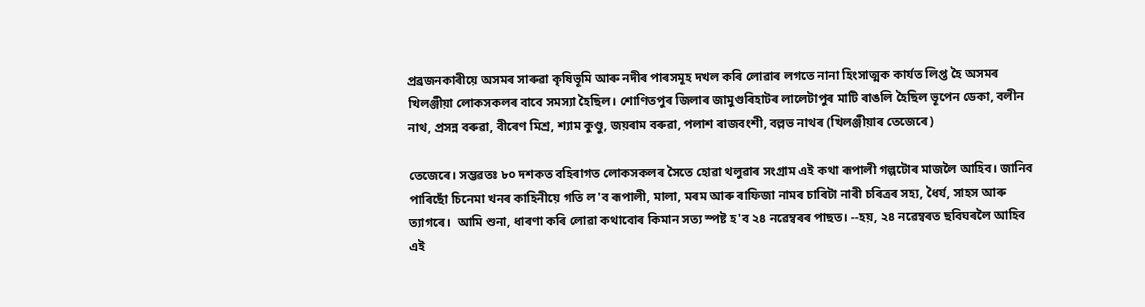প্রব্রজনকাৰীয়ে অসমৰ সাৰুৱা কৃষিভূমি আৰু নদীৰ পাৰসমূহ দখল কৰি লোৱাৰ লগতে নানা হিংসাত্মক কার্যত লিপ্ত হৈ অসমৰ খিলঞ্জীয়া লোকসকলৰ বাবে সমস্যা হৈছিল। শোণিতপুৰ জিলাৰ জামুগুৰিহাটৰ লালেটাপুৰ মাটি ৰাঙলি হৈছিল ভূপেন ডেকা, বলীন নাথ, প্ৰসন্ন বৰুৱা, বীৰেণ মিশ্ৰ, শ্যাম কুণ্ডু, জয়ৰাম বৰুৱা, পলাশ ৰাজবংশী, বল্লভ নাথৰ (খিলঞ্জীয়াৰ তেজেৰে)

তেজেৰে। সম্ভৱতঃ ৮০ দশকত বহিৰাগত লোকসকলৰ সৈতে হোৱা থলুৱাৰ সংগ্ৰাম এই কথা ৰূপালী গল্পটোৰ মাজলৈ আহিব। জানিব পাৰিছোঁ চিনেমা খনৰ কাহিনীয়ে গতি ল'ব ৰূপালী, মালা, মৰম আৰু ৰাফিজা নামৰ চাৰিটা নাৰী চৰিত্ৰৰ সহ্য, ধৈর্য, সাহস আৰু ত্যাগৰে।  আমি শুনা, ধাৰণা কৰি লোৱা কথাবোৰ কিমান সত্য স্পষ্ট হ'ব ২৪ নৱেম্বৰৰ পাছত। --হয়, ২৪ নৱেম্বৰত ছবিঘৰলৈ আহিব এই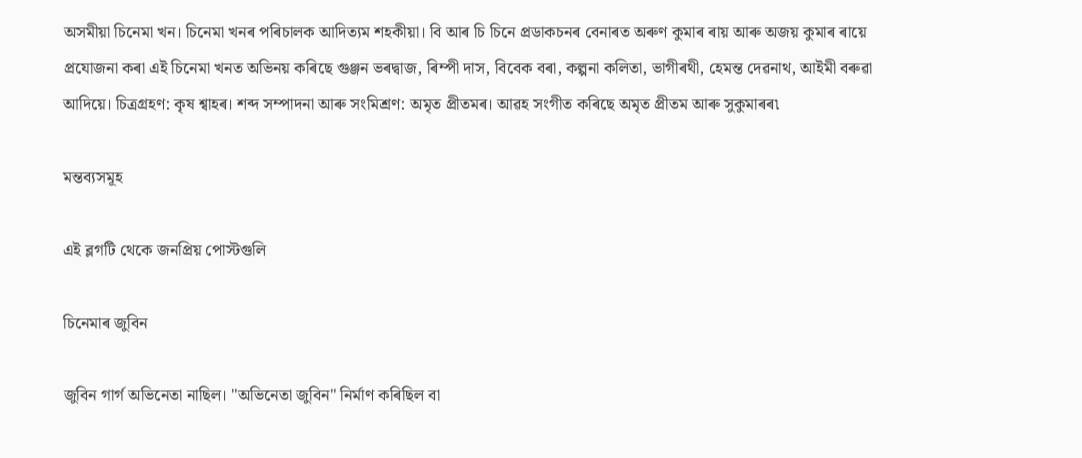অসমীয়া চিনেমা খন। চিনেমা খনৰ পৰিচালক আদিত্যম শহকীয়া। বি আৰ চি চিনে প্রডাকচনৰ বেনাৰত অৰুণ কুমাৰ ৰায় আৰু অজয় কুমাৰ ৰায়ে প্রযোজনা কৰা এই চিনেমা খনত অভিনয় কৰিছে গুঞ্জন ভৰদ্বাজ, ৰিম্পী দাস, বিবেক বৰা, কল্পনা কলিতা, ভাগীৰথী, হেমন্ত দেৱনাথ, আইমী বৰুৱা আদিয়ে। চিত্রগ্রহণ: কৃষ শ্বাহৰ। শব্দ সম্পাদনা আৰু সংমিশ্রণ: অমৃত প্রীতমৰ। আৱহ সংগীত কৰিছে অমৃত প্রীতম আৰু সুকুমাৰৰ৷

মন্তব্যসমূহ

এই ব্লগটি থেকে জনপ্রিয় পোস্টগুলি

চিনেমাৰ জুবিন

জুবিন গাৰ্গ অভিনেতা নাছিল। "অভিনেতা জুবিন" নিৰ্মাণ কৰিছিল বা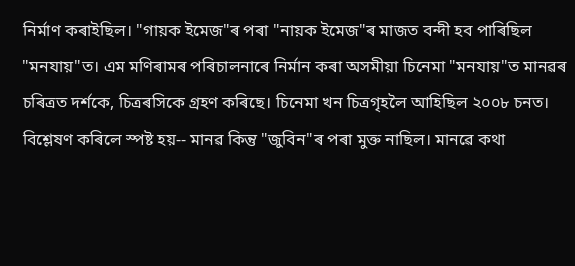নিৰ্মাণ কৰাইছিল। "গায়ক ইমেজ"ৰ পৰা "নায়ক ইমেজ"ৰ মাজত বন্দী হব পাৰিছিল "মনযায়"ত। এম মণিৰামৰ পৰিচালনাৰে নিৰ্মান কৰা অসমীয়া চিনেমা "মনযায়"ত মানৱৰ চৰিত্ৰত দৰ্শকে, চিত্ৰৰসিকে গ্ৰহণ কৰিছে। চিনেমা খন চিত্ৰগৃহলৈ আহিছিল ২০০৮ চনত। বিশ্লেষণ কৰিলে স্পষ্ট হয়-- মানৱ কিন্তু "জুবিন"ৰ পৰা মুক্ত নাছিল। মানৱে কথা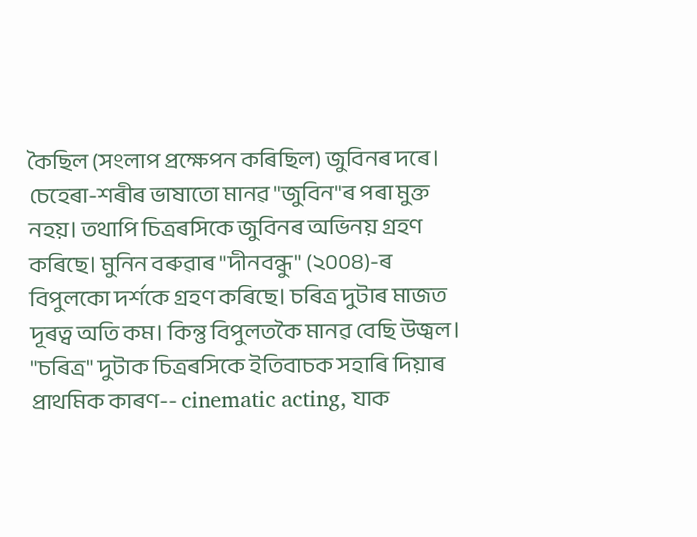কৈছিল (সংলাপ প্ৰক্ষেপন কৰিছিল) জুবিনৰ দৰে। চেহেৰা-শৰীৰ ভাষাতো মানৱ "জুবিন"ৰ পৰা মুক্ত নহয়। তথাপি চিত্ৰৰসিকে জুবিনৰ অভিনয় গ্ৰহণ কৰিছে। মুনিন বৰুৱাৰ "দীনবন্ধু" (২০০৪)-ৰ বিপুলকো দৰ্শকে গ্ৰহণ কৰিছে। চৰিত্ৰ দুটাৰ মাজত দূৰত্ব অতি কম। কিন্তু বিপুলতকৈ মানৱ বেছি উজ্বল। "চৰিত্ৰ" দুটাক চিত্ৰৰসিকে ইতিবাচক সহাৰি দিয়াৰ প্ৰাথমিক কাৰণ-- cinematic acting, যাক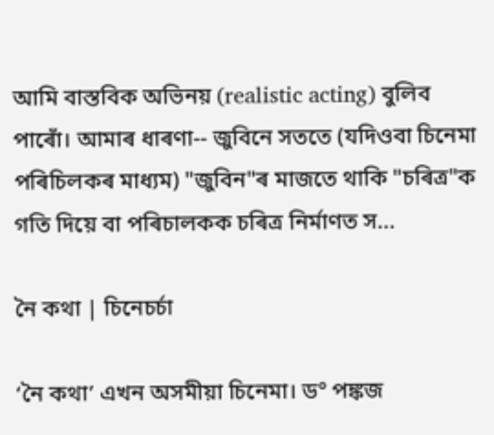আমি বাস্তবিক অভিনয় (realistic acting) বুলিব পাৰোঁ। আমাৰ ধাৰণা-- জুবিনে সততে (যদিওবা চিনেমা পৰিচিলকৰ মাধ্যম) "জুবিন"ৰ মাজতে থাকি "চৰিত্ৰ"ক গতি দিয়ে বা পৰিচালকক চৰিত্ৰ নিৰ্মাণত স...

নৈ কথা | চিনেচৰ্চা

‘নৈ কথা’ এখন অসমীয়া চিনেমা। ড° পঙ্কজ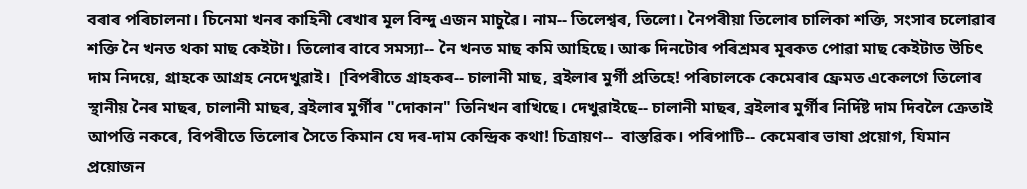বৰাৰ পৰিচালনা। চিনেমা খনৰ কাহিনী ৰেখাৰ মূল বিন্দু এজন মাচুৱৈ। নাম-- তিলেশ্বৰ, তিলো। নৈপৰীয়া তিলোৰ চালিকা শক্তি, সংসাৰ চলোৱাৰ শক্তি নৈ খনত থকা মাছ কেইটা। তিলোৰ বাবে সমস্যা-- নৈ খনত মাছ কমি আহিছে। আৰু দিনটোৰ পৰিশ্ৰমৰ মূৰকত পোৱা মাছ কেইটাত উচিৎ দাম নিদয়ে, গ্ৰাহকে আগ্ৰহ নেদেখুৱাই।  [বিপৰীতে গ্ৰাহকৰ-- চালানী মাছ, ব্ৰইলাৰ মুৰ্গী প্ৰতিহে! পৰিচালকে কেমেৰাৰ ফ্ৰেমত একেলগে তিলোৰ স্থানীয় নৈৰ মাছৰ, চালানী মাছৰ, ব্ৰইলাৰ মুৰ্গীৰ "দোকান" তিনিখন ৰাখিছে। দেখুৱাইছে-- চালানী মাছৰ, ব্ৰইলাৰ মুৰ্গীৰ নিৰ্দিষ্ট দাম দিবলৈ ক্ৰেতাই আপত্তি নকৰে, বিপৰীতে তিলোৰ সৈতে কিমান যে দৰ-দাম কেন্দ্ৰিক কথা! চিত্ৰায়ণ--  বাস্তৱিক। পৰিপাটি-- কেমেৰাৰ ভাষা প্ৰয়োগ, যিমান প্ৰয়োজন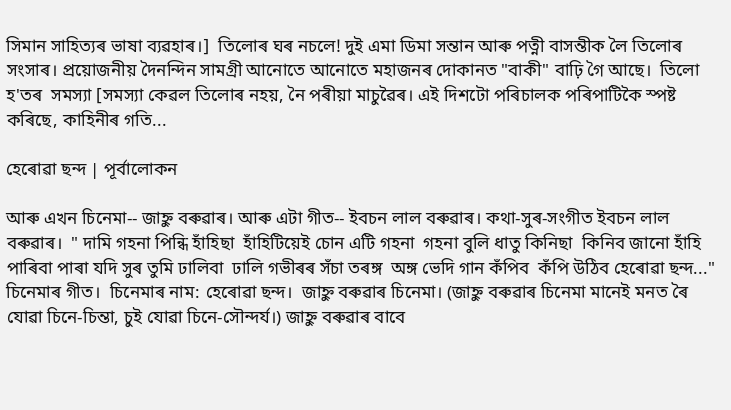সিমান সাহিত্যৰ ভাষা ব্যৱহাৰ।]  তিলোৰ ঘৰ নচলে! দুই এমা ডিমা সন্তান আৰু পত্নী বাসন্তীক লৈ তিলোৰ সংসাৰ। প্ৰয়োজনীয় দৈনন্দিন সামগ্ৰী আনোতে আনোতে মহাজনৰ দোকানত "বাকী" বাঢ়ি গৈ আছে।  তিলো হ'তৰ  সমস্যা [সমস্যা কেৱল তিলোৰ নহয়, নৈ পৰীয়া মাচুৱৈৰ। এই দিশটো পৰিচালক পৰিপাটিকৈ স্পষ্ট কৰিছে, কাহিনীৰ গতি...

হেৰোৱা ছন্দ | পূৰ্বালোকন

আৰু এখন চিনেমা-- জাহ্নু বৰুৱাৰ। আৰু এটা গীত-- ইবচন লাল বৰুৱাৰ। কথা-সুৰ-সংগীত ইবচন লাল বৰুৱাৰ।  " দামি গহনা পিন্ধি হাঁহিছা  হাঁহিটিয়েই চোন এটি গহনা  গহনা বুলি ধাতু কিনিছা  কিনিব জানো হাঁহি পাৰিবা পাৰা যদি সুৰ তুমি ঢালিবা  ঢালি গভীৰৰ সঁচা তৰঙ্গ  অঙ্গ ভেদি গান কঁপিব  কঁপি উঠিব হেৰোৱা ছন্দ..." চিনেমাৰ গীত।  চিনেমাৰ নাম: হেৰোৱা ছন্দ।  জাহ্নু বৰুৱাৰ চিনেমা। (জাহ্নু বৰুৱাৰ চিনেমা মানেই মনত ৰৈ যোৱা চিনে-চিন্তা, চুই যোৱা চিনে-সৌন্দৰ্য।) জাহ্নু বৰুৱাৰ বাবে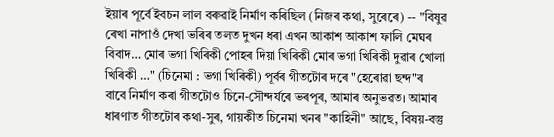ইয়াৰ পূৰ্বে ইবচন লাল বৰুৱাই নিৰ্মাণ কৰিছিল (নিজৰ কথা, সুৰেৰে) -- "বিষুৱ ৰেখা নাপাওঁ দেখা ভৰিৰ তলত দুখন ধৰা এখন আকাশ আকাশ ফালি মেঘৰ বিবাদ… মোৰ ভগা খিৰিকী পোহৰ দিয়া খিৰিকী মোৰ ভগা খিৰিকী দুৱাৰ খোলা খিৰিকী …" (চিনেমা : ভগা খিৰিকী) পূৰ্বৰ গীতটোৰ দৰে "হেৰোৱা ছন্দ"ৰ বাবে নিৰ্মাণ কৰা গীতটোও চিনে-সৌন্দৰ্যৰে ভৰপূৰ, আমাৰ অনুভৱত। আমাৰ ধাৰণাত গীতটোৰ কথা-সুৰ, গায়কীত চিনেমা খনৰ "কাহিনী" আছে, বিষয়-বস্তু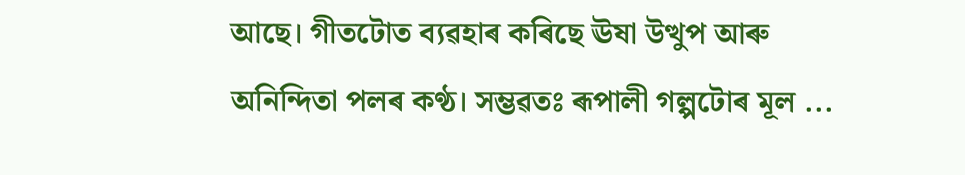আছে। গীতটোত ব্যৱহাৰ কৰিছে ঊষা উত্থুপ আৰু অনিন্দিতা পলৰ কণ্ঠ। সম্ভৱতঃ ৰূপালী গল্পটোৰ মূল ...